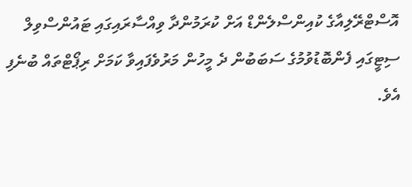އޮސްޓްރޭލިއާގެ ކުއިންސްލެންޑް އަށް ކުރަމުންދާ ވިއްސާރައިގައި ޓައުންސްވިލް ސިޓީގައި ފެންބޮޑުވުމުގެ ސަބަބުން ދެ މީހުން މަރުވެފައިވާ ކަމަށް ރިޕޯޓްތައް ބުނެފި އެވެ.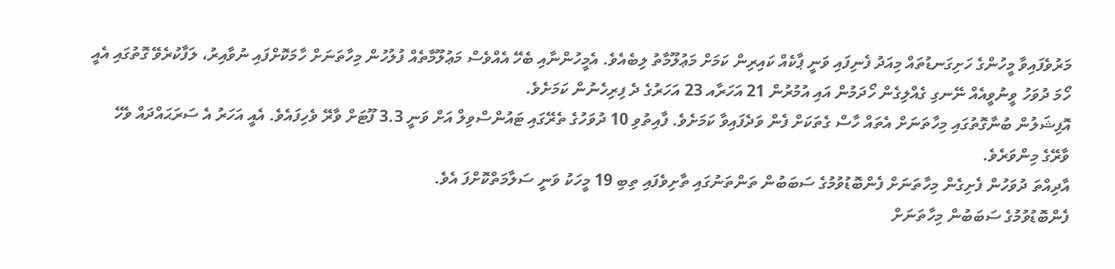މަރުވެފައިވާ މީހުންގެ ހަށިގަނޑުތައް މިއަދު ފެނިފައި ވަނީ ޕާކެއް ކައިރިން ކަމަށް މަޢުލޫމާތު ލިބެއެވެ. އެމީހުންނާއި ބެހޭ އެއްވެސް މަޢުލޫމާތެއް ފުލުހުން މިހާތަނަށް ހާމަކޮށްފައި ނުވާއިރު، ލަފާކުރެވޭ ގޮތުގައި އެއީ ހޯމަ ދުވަހު ވީނުވީއެއް ނޭނގި ގެއްލިގެން ހޯދަމުން އައި އުމުރުން 21 އަހަރާއ 23 އަހަރުގެ ދެ ފިރިހެނުން ކަމަށެވެ.
އޮފިޝަލުން ބުނާގޮތުގައި މިހާތަނަށް އެތައް ހާސް ގެތަކަށް ފެން ވަދެފައިވާ ކަމަށެވެ. ފާއިތުވި 10 ދުވަހުގެ ތެރޭގައި ޓައުންސްވިލް އަށް ވަނީ 3.3 ފޫޓަށް ވާރޭ ވެހިފައެވެ. އެއީ އަހަރު އެ ސަރަޙައްދައް ވެހޭ ވާރޭގެ މިންވަރެވެ.
އާދިއްތަ ދުވަހުން ފެށިގެން މިހާތަނަށް ފެންބޮޑުވުމުގެ ސަބަބުން ތަންތަނުގައި ތާށިވެފައި ތިބި 19 މީހަކު ވަނީ ސަލާމަތްކޮށްފަ އެވެ.
ފެންބޮޑުވުމުގެ ސަބަބުން މިހާތަނަށް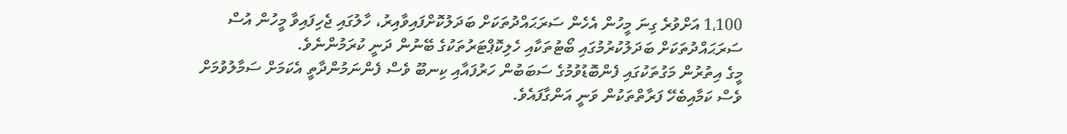1،100 އަށްވުރެ ގިނަ މީހުން އެހެން ސަރަޙައްދުތަކަށް ބަދަލުކޮށްފައިވާއިރު، ހާލުގައި ޖެހިފައިވާ މީހުން އުސް ސަރަޙައްދުތަކަށް ބަދަލުކުރުމުގައި ބޯޓުތަކާއި ހެލިކޮޕްޓަރުތަކުގެ ބޭނުން ދަނީ ކުރަމުންނެވެ.
މީގެ އިތުރުން މަގުތަކުގައި ފެންބޮޑުވުމުގެ ސަބަބުން ހަރުފައާއި ކިނބޫ ވެސް ފެންނަމުންދާތީ އެކަމަށް ސަމާލުވުމަށް ވެސް ކަމާއިބެހޭ ފަރާތްތަކުން ވަނީ އަންގާފައެވެ.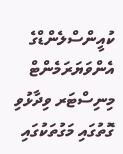ކުއީންސްލެންޑްގެ އެންވަޔަރަމެންޓް މިނިސްޓަރ ވިދާޅުވި ގޮތުގައި މަގުތަކުގައި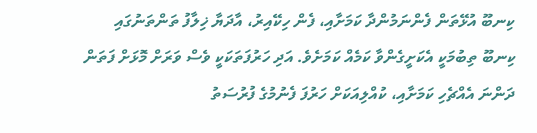ކިނބޫ އުޅޭތަން ފެންނަމުންދާ ކަމަށާއި، ފެން ހިކޭއިރު، އާދަޔާ ޚިލާފު ތަންތަނުގައި ކިނބޫ ތިބުމަކީ އެކަށީގެންވާ ކަމެއް ކަމަށެވެ. އަދި ހަރުފަތަކަކީ ވެސް ވަރަށް މޮޅަށް ފަތަން ދަންނަ އެއްޗެހި ކަމަށާއި، ކުއްލިއަކަށް ހަރުފަ ފެނުމުގެ ފުރުސަތު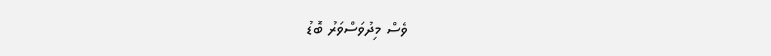ވެސް މިދުވަސްވަރު ބޮޑު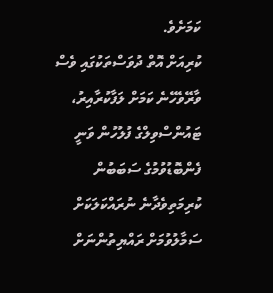ކަމަށެވެ.
ކުރިއަށް އޮތް ދުވަސްތަކުގައި ވެސް ވާރޭވެހޭނެ ކަމަށް ލަފާކުރާއިރު، ޓައުންސްވިލްގެ ފުލުހުން ވަނީ ފެންބޮޑުވުމުގެ ސަބަބުން ކުރިމަތިވެދާނެ ނުރައްކަލަކަށް ސަމާލުވުމަށް ރައްޔިތުންނަށް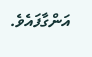އަންގާފައެވެ.